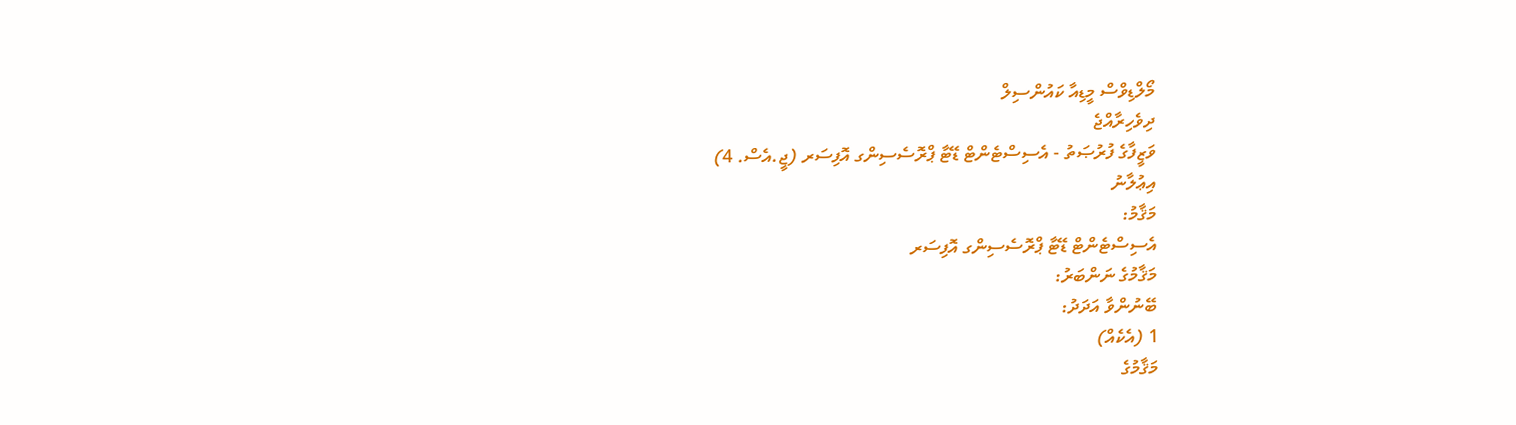މޯލްޑިވްސް މީޑިއާ ކައުންސިލް
ދިވެހިރާއްޖެ
ވަޒީފާގެ ފުރުޞަތު - އެސިސްޓެންޓް ޑޭޓާ ޕްރޮސެސިންގ އޮފިސަރ (ޖީ.އެސް. 4)
އިޢުލާނު
މަޤާމު:
އެސިސްޓެންޓް ޑޭޓާ ޕްރޮސެސިންގ އޮފިސަރ
މަޤާމުގެ ނަންބަރު:
ބޭނުންވާ އަދަދު:
1 (އެކެއް)
މަޤާމުގެ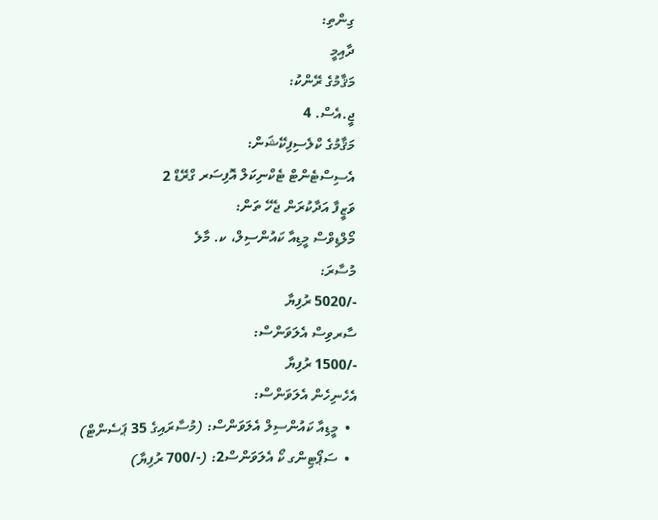ގިންތި:
ދާއިމީ
މަޤާމުގެ ރޭންކު:
ޖީ.އެސް. 4
މަޤާމުގެ ކްލެސިފިކޭޝަން:
އެސިސްޓެންޓް ޓެކްނިކަލް އޮފިސަރ ގްރޭޑް 2
ވަޒީފާ އަދާކުރަން ޖެހޭ ތަން:
މޯލްޑިވްސް މީޑިއާ ކައުންސިލް، ކ. މާލެ
މުސާރަ:
-/5020 ރުފިޔާ
ސާރވިސް އެލަވަންސް:
-/1500 ރުފިޔާ
އެހެނިހެން އެލަވަންސް:
  •  މީޑިއާ ކައުންސިލް އެލަވަންސް: (މުސާރައިގެ 35 ޕަސެންޓް)
  •  ސަޕޯޓިންގ ކޯ އެލަވަންސް2: (-/700 ރުފިޔާ)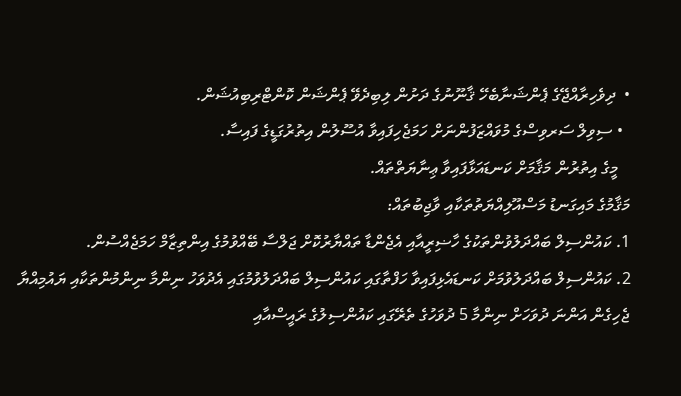•  ދިވެހިރާއްޖޭގެ ޕެންޝަނާބެހޭ ޤާނޫނުގެ ދަށުން ލިބިދެވޭ ޕެންޝަން ކޮންޓްރިބިއުޝަން.
  • ސިވިލް ސަރވިސްގެ މުވައްޒަފުންނަށް ހަމަޖެހިފައިވާ އުސޫލުން އިތުރުގަޑީގެ ފައިސާ.
   މީގެ އިތުރުން މަޤާމަށް ކަނޑައަޅާފައިވާ ޢިނާޔަތްތައް.
މަޤާމުގެ މައިގަނޑު މަސްއޫލިއްޔަތުތަކާއި ވާޖިބުތައް:
1. ކައުންސިލް ބައްދަލުވުންތަކުގެ ހާޟިރީއާއި އެޖެންޑާ ތައްޔާރުކޮށް ޖަލްސާ ބޭއްވުމުގެ އިންތިޒާމް ހަމަޖެއްސުން.
2. ކައުންސިލް ބައްދަލުވުމަށް ކަނޑައެޅިފައިވާ ހަފްތާގައި ކައުންސިލް ބައްދަލުވުމުގައި އެދުވަހު ނިންމާ ނިންމުންތަކާއި ޔައުމިއްޔާ ޖެހިގެން އަންނަ ދުވަހަށް ނިންމާ 5 ދުވަހުގެ ތެރޭގައި ކައުންސިލުގެ ރައީސްއާއި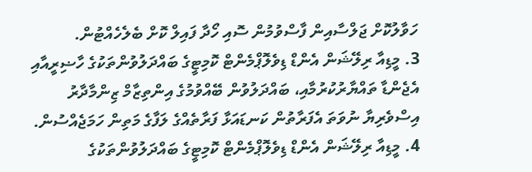ހަވާލުކޮށް ޖަލްސާއިން ފާސްވުމުން ސޮއި ހޯދާ ފައިލް ކޮށް ބެލެހެއްޓުން.
3. މީޑިއާ ރިލޭޝަން އެންޑް ޑިވެލޮޕްމެންޓް ކޮމިޓީގެ ބައްދަލުވުންތަކުގެ ހާޟިރީއާއި އެޖެންޑާ ތައްޔާރުކުރުމާއި، ބައްދަލުވުން ބޭއްވުމުގެ އިންތިޒާމް ޒިންމާދާރު އިސްވެރިޔާ ނުވަތަ އެފަރާތުން ކަނޑައަޅާ ފަރާތެއްގެ ލަފާގެ މަތިން ހަމަޖެއްސުން.
4. މީޑިއާ ރިލޭޝަން އެންޑް ޑިވެލޮޕްމެންޓް ކޮމިޓީގެ ބައްދަލުވުންތަކުގެ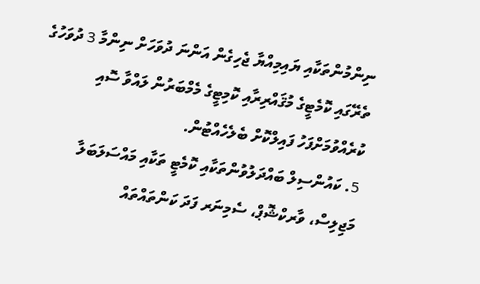ނިންމުންތަކާއި ޔައިމިއްޔާ ޖެހިގެން އަންނަ ދުވަހަށް ނިންމާ 3 ދުވަހުގެ ތެރޭގައި ކޮމެޓީގެ މުޤައްރިރާއި ކޮމިޓީގެ މެމްބަރުން ލައްވާ ސޮއި ކުރެއްވުމަށްފަހު ފައިލްކޮށް ބެލެހެއްޓުން.
5. ކައުންސިލް ބައްދަލުވުންތަކާއި ކޮމެޓީ ތަކާއި މައްސަލަބަލާ މަޖިލިސް، ވާރކްޝޮޕް، ސެމިނަރ ފަދަ ކަންތައްތައް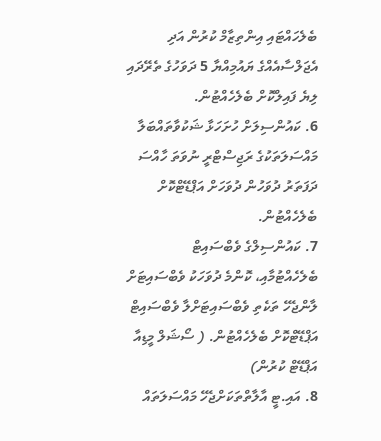ބެލެހައްޓައި އިންތިޒާމް ކުރުން އަދި އެޖަލްސާއެއްގެ ޔައުމިއްޔާ 5 ދަވަހުގެ ތެރޭދައި ލިޔެ ފައިލްކޮށް ބެލެހެއްޓުން.
6. ކައުންސިލަށް ހުށަހަޅާ ޝަކުވާތައްބަލާ މައްސަލަތަކުގެ ރަޖިސްޓްރީ ނުވަތަ ހާއްސަ ދަފަތަރު ދުވަހުން ދުވަހަށް އަޕްޑޭޓްކޮށް ބެލެހެއްޓުން.
7. ކައުންސިލްގެ ވެބްސައިޓް ބެލެހެއްޓުމާއި، ކޮންމެ ދުވަހަކު ވެބްސައިޓަށް ލާންޖެހޭ ތަކެތި ވެބްސައިޓަށްލާ ވެބްސައިޓް އަޕްޑޭޓްކޮށް ބެލެހެއްޓުން. ( ސޯޝަލް މީޑިއާ އަޕްޑޭޓް ކުރުން)
8. އައި.ޓީ އާލާތްތަކަށްޖެހޭ މައްސަލަތައް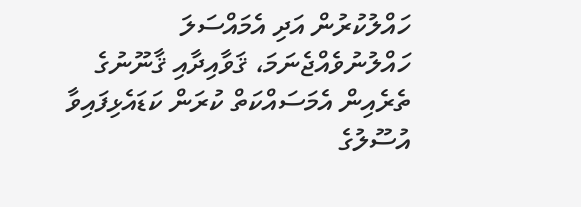ހައްލުކުރުން އަދި އެމައްސަލަ ހައްލުނުވެއްޖެނަމަ، ޤަވާއިދާއި ޤާނޫނުގެ ތެރެއިން އެމަސައްކަތް ކުރަން ކަޑައެޅިފައިވާ އުސޫލުގެ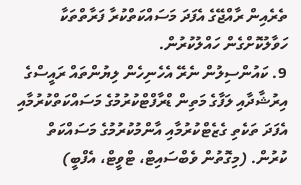ތެރެއިން ރާއްޖޭގެ އެފަދަ މަސައްކަތްކުރާ ފަރާތްތަކާ ހަވާލުކޮށްގެން ހައްލުކުރުން.
9. ކައުންސިލުން ނެރޭ އެހެނިހެން ލިޔުންތައް ރައީސްގެ އިރުޝާދާއި ލަފާގެ މަތިން ޑްރާފްޓްކުރުމުގެ މަސައްކަތްކުރުމާއި އެފަދަ ތަކެތި ގެޒެޓްކުރުމާއި އާންމުކުރުމުގެ މަސައްކަތް ކުރުން. (މިގޮތުން ވެބްސައިޓް، ޓްވީޓް، އެފްބީ)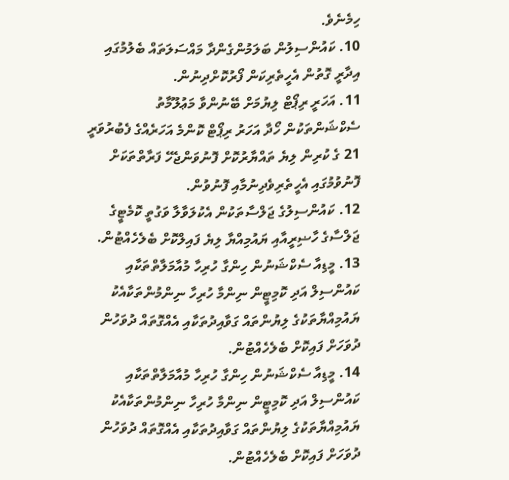ހިމެނެވެ.
10. ކައުންސިލުން ބަލަމުންގެންދާ މައްސަލަތައް ބެލުމުގައި އިދާރީ ގޮތުން އެހީތެރިކަން ފޯރުކޮށްދިނުން.
11. އަހަރީ ރިޕޯޓް ލިޔުމަށް ބޭނުންވާ މަޢުލޫމާތު ސެކްޝަންތަކުން ހޯދާ އަހަރު ރިޕޯޓް ކޮންމެ އަހަރެއްގެ ފެބުރުވަރީ 21 ގެ ކުރިން ލިޔެ ތައްޔާރުކޮށް ފޮނުވަންޖެހޭ ފަރާތްތަކަށް ފޮނުވުމުގައި އެހީތެރިވެދިނުމާއި ފޮނުވުން.
12. ކައުންސިލުގެ ޖަލްސާތަކުން އެކުލަވާލާ ވަގުތީ ކޮމެޓީގެ ޖަލްސާގެ ހާޟިރީއާއި ޔައުމިއްޔާ ލިޔެ ފައިލްކޮށް ބެލެހެއްޓުން.
13. މީޑިއާ ސެކްޝަނުން ހިންގާ ހުރިހާ މުއާމަލާތްތަކާއި ކައުންސިލް އަދި ކޮމިޓީން ނިންމާ ހުރިހާ ނިންމުންތަކާއެކު ޔައުމިއްޔާތަކުގެ ލިޔުންތައް ގަވާއިދުތަކާއި އެއްގޮތައް ދުވަހުން ދުވަހަށް ފައިކޮށް ބެލެހެއްޓުން.
14. މީޑިއާ ސެކްޝަނުން ހިންގާ ހުރިހާ މުއާމަލާތްތަކާއި ކައުންސިލް އަދި ކޮމިޓީން ނިންމާ ހުރިހާ ނިންމުންތަކާއެކު ޔައުމިއްޔާތަކުގެ ލިޔުންތައް ގަވާއިދުތަކާއި އެއްގޮތައް ދުވަހުން ދުވަހަށް ފައިކޮށް ބެލެހެއްޓުން.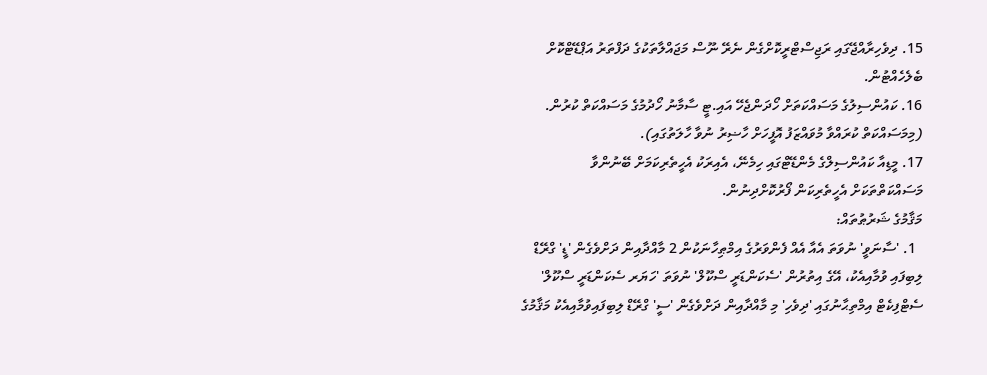15. ދިވެހިރާއްޖޭގައި ރަޖިސްޓްރީކޮށްގެން ނެރޭ ނޫސް މަޖައްލާތަކުގެ ދަފްތަރު އަޕްޑޭޓްކޮށް ބެލެހެއްޓުން.
16. ކައުންސިލުގެ މަސައްކަތަށް ހޯދަންޖެހޭ އައި.ޓީ ސާމާނު ހޯދުމުގެ މަސައްކަތް ކުރުން. (މިމަސައްކަތް ކުރައްވާ މުވައްޒަފު އޮފީހަށް ހާޟިރު ނުވާ ހާލަތުގައި).
17. މީޑިއާ ކައުންސިލްގެ މެންޑޭޓްގައި ހިމެނޭ، އެއިރަކު އެހީތެރިކަމަށް ބޭނުންވާ މަސައްކަތްތަކަށް އެހީތެރިކަން ފޯރުކޮށްދިނުން.
މަޤާމުގެ ޝަރުޠުތައް:
  1. 'ސާނަވީ' ނުވަތަ އެއާ އެއް ފެންވަރުގެ އިމްޠިހާނަކުން 2 މާއްދާއިން ދަށްވެގެން 'ޑީ' ގްރޭޑް ލިބިފައި ވުމާއިއެކު، އޭގެ އިތުރުން 'ސެކަންޑަރީ ސްކޫލް' ނުވަތަ 'ހަޔަރ ސެކަންޑަރީ ސްކޫލް' ސެޓްފިކެޓް އިމްތިޙާނުގައި 'ދިވެހި' މި މާއްދާއިން ދަށްވެގެން 'ސީ' ގްރޭޑް ލިބިފައިވުމާއިއެކު މަޤާމުގެ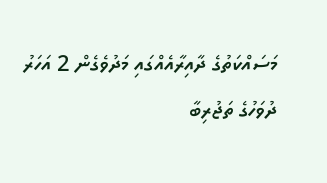މަސައްކަތުގެ ދާއިރާއެއްގައި މަދުވެގެން 2 އަހަރު ދުވަހުގެ ތަޖުރިބާ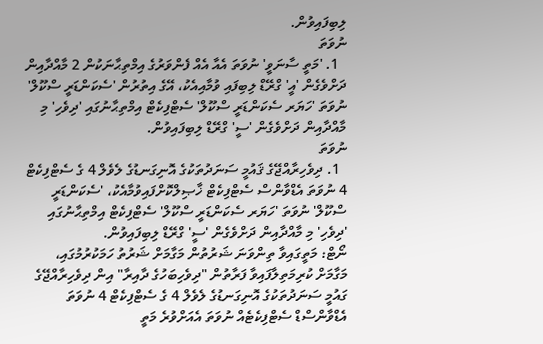ލިބިފައިވުން.
ނުވަތަ
  1. 'މަތީ ސާނަވީ' ނުވަތަ އެއާ އެއް ފެންވަރުގެ އިމްތިޙާނަކުން 2 މާއްދާއިން ދަށްވެގެން 'އީ' ގްރޭޑް ލިބިފައި ވުމާއިއެކު، އޭގެ އިތުރުން 'ސެކަންޑަރީ ސްކޫލް' ނުވަތަ 'ހަޔަރ ސެކަންޑަރީ ސްކޫލް' ސެޓްފިކެޓް އިމްތިޙާނުގައި 'ދިވެހި' މި މާއްދާއިން ދަށްވެގެން 'ސީ' ގްރޭޑް ލިބިފައިވުން.
ނުވަތަ
  1. ދިވެހިރާއްޖޭގެ ޤައުމީ ސަނަދުތަކުގެ އޮނިގަނޑުގެ ލެވެލް 4 ގެ ސެޓްފިކެޓް 4 ނުވަތަ އެޑްވާންސް ސެޓްފިކެޓް ޚާޞިލްކޮށްފައިވުމާއެކު، 'ސެކަންޑަރީ ސްކޫލް' ނުވަތަ 'ހަޔަރ ސެކަންޑަރީ ސްކޫލް' ސެޓްފިކެޓް އިމްތިޙާނުގައި 'ދިވެހި' މި މާއްދާއިން ދަށްވެގެން 'ސީ' ގްރޭޑް ލިބިފައިވުން.
ނޯޓް: މަތީގައިވާ ތިންވަނަ ޝަރުތުން މަގާމަށް ޝަރުތު ހަމަކުރުމުގައި، މަގާމަށް ކުރިމަތިލާފައިވާ ފަރާތުން "ދިވެހިބަހުގެ ދާއިރާ" އިން ދިވެހިރާއްޖޭގެ ގައުމީ ސަނަދުތަކުގެ އޮނިގަނޑުގެ ލެވެލް 4 ގެ ސެޓްފިކެޓް 4 ނުވަތަ  އެޑްވާންސްޑް ސެޓްފިކެޓެއް ނުވަތަ އެއަށްވުރެ މަތީ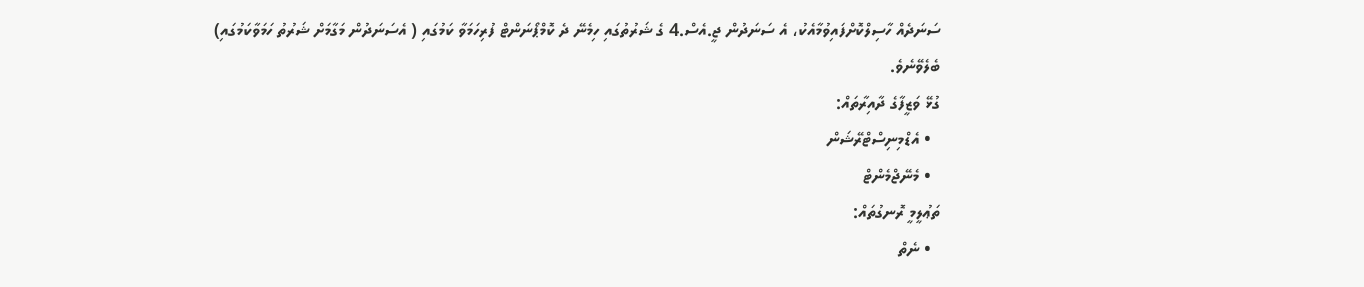ސަނަދެއް ހާސިލްކޮށްފައިވުމާއެކު، އެ ސަނަދުން ޖީ.އެސް.4 ގެ ޝަރުތުގައި ހިމެނޭ ދެ ކޮމްޕޯނަންޓް ފުރިހަމަވާ ކަމުގައި ( އެސަނަދުން މަގާމަށް ޝަރުތު ހަމަވާކަމުގައި) ބެލެވޭނެވެ.
ގުޅޭ ވަޒީފާގެ ދާއިރާތައް:
  • އެޑްމިނިސްޓްރޭޝަން
  • މެނޭޖްމެންޓް
ތަޢުލީމީ ރޮނގުތައް:
  • ނެތް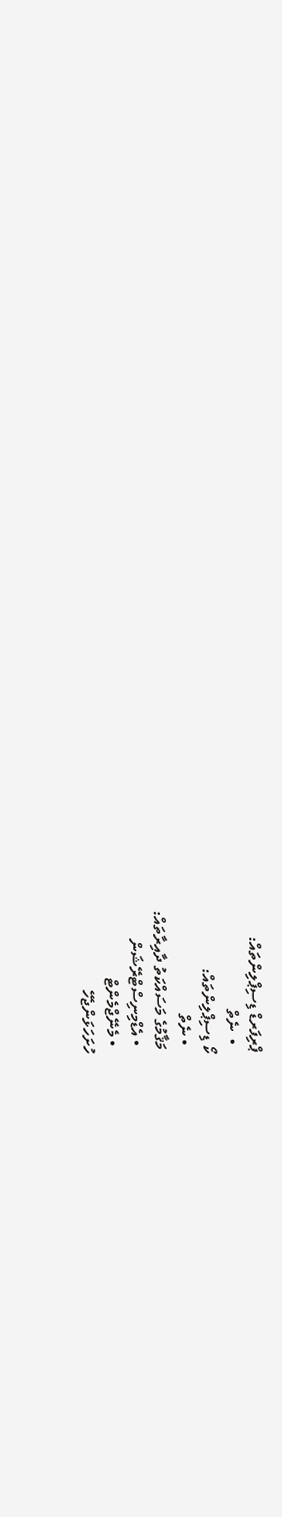ޕްރިފަރޑް ޑިސިޕްލިންތައް:
  •  ނެތް
ކޯ ޑިސިޕްލިންތައް:
  • ނެތް
 މަޤާމުގެ މަސައްކަތު ދާއިރާތައް:
  • އެޑްމިނިސްޓްރޭޝަން
  • މެނޭޖްމެންޓް
ހުށަހަޅަންޖެހޭ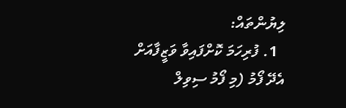ލިޔުންތައް:
  1. ފުރިހަމަ ކޮށްފައިވާ ވަޒީފާއަށް އެދޭ ފޯމު (މި ފޯމު ސިވިލް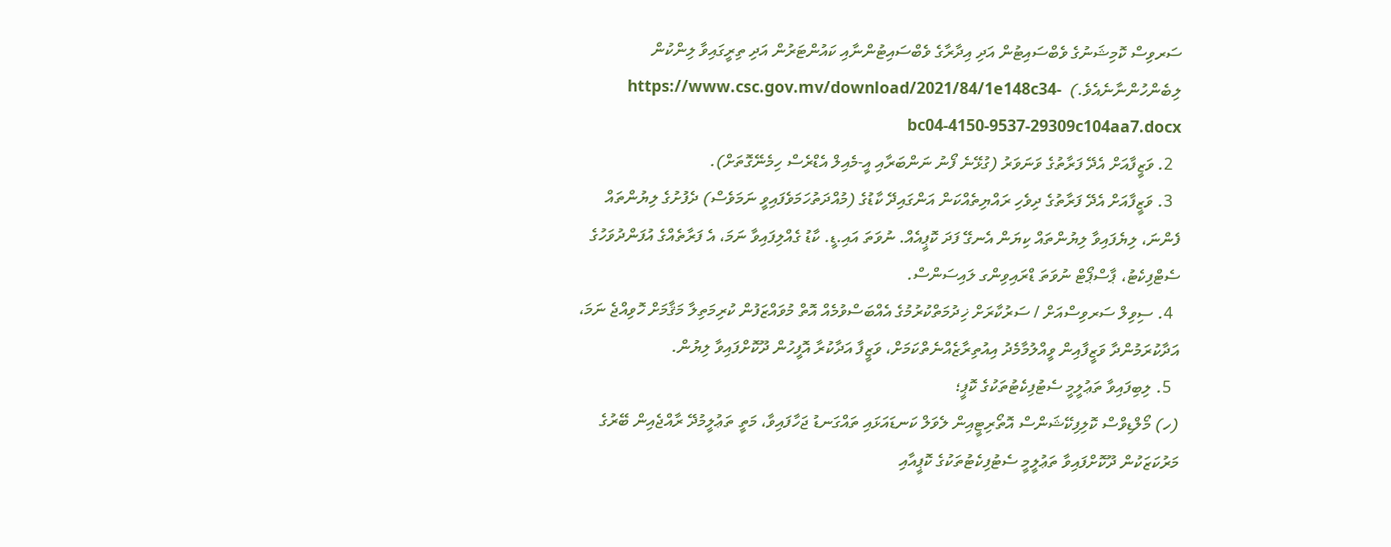ސަރވިސް ކޮމިޝަނުގެ ވެބްސައިޓުން އަދި އިދާރާގެ ވެބްސައިޓުންނާއި ކައުންޓަރުން އަދި ތިރީގައިވާ ލިންކުން ލިބެންހުންނާނެއެވެ.)  https://www.csc.gov.mv/download/2021/84/1e148c34-bc04-4150-9537-29309c104aa7.docx
  2. ވަޒީފާއަށް އެދޭ ފަރާތުގެ ވަނަވަރު (ގުޅޭނެ ފޯނު ނަންބަރާއި އީ-މެއިލް އެޑްރެސް ހިމެނޭގޮތަށް).
  3. ވަޒީފާއަށް އެދޭ ފަރާތުގެ ދިވެހި ރައްޔިތެއްކަން އަންގައިދޭ ކާޑުގެ (މުއްދަތުހަމަވެފައިވީ ނަމަވެސް) ދެފުށުގެ ލިޔުންތައް ފެންނަ، ލިޔެފައިވާ ލިޔުންތައް ކިޔަން އެނގޭ ފަދަ ކޮޕީއެއް. ނުވަތަ އައި.ޑީ. ކާޑު ގެއްލިފައިވާ ނަމަ، އެ ފަރާތެއްގެ އުފަންދުވަހުގެ ސެޓްފިކެޓު، ޕާސްޕޯޓް ނުވަތަ ޑްރައިވިންގ ލައިސަންސް.
  4. ސިވިލް ސަރވިސްއަށް / ސަރުކާރަށް ޚިދުމަތްކުރުމުގެ އެއްބަސްވުމެއް އޮތް މުވައްޒަފުން ކުރިމަތިލާ މަޤާމަށް ހޮވިއްޖެ ނަމަ، އަދާކުރަމުންދާ ވަޒީފާއިން ވީއްލުމާމެދު އިއުތިރާޒެއްނެތްކަމަށް، ވަޒީފާ އަދާކުރާ އޮފީހުން ދޫކޮށްފައިވާ ލިޔުން.
  5. ލިބިފައިވާ ތަޢުލީމީ ސެޓުފިކެޓުތަކުގެ ކޮޕީ؛
(ހ) މޯލްޑިވްސް ކޮލިފިކޭޝަންސް އޮތޯރިޓީއިން ލެވަލް ކަނޑައަޅައި ތައްގަނޑު ޖަހާފައިވާ، މަތީ ތަޢުލީމުދޭ ރާއްޖެއިން ބޭރުގެ މަރުކަޒަކުން ދޫކޮށްފައިވާ ތަޢުލީމީ ސެޓުފިކެޓުތަކުގެ ކޮޕީއާއި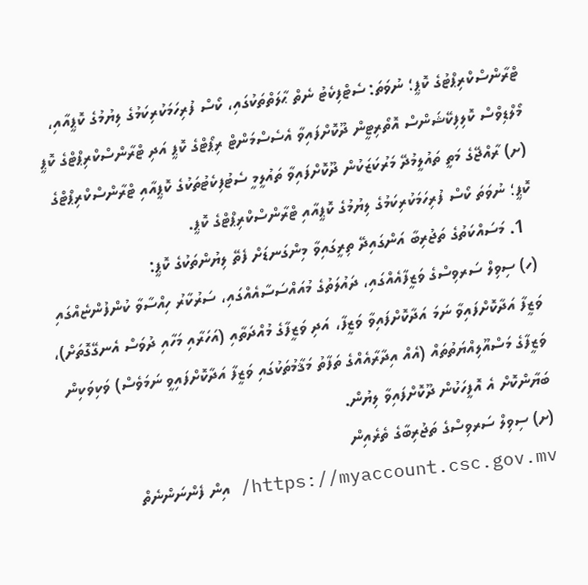ޓްރާންސްކްރިޕްޓުގެ ކޮޕީ؛ ނުވަތަ: ސެޓްފިކެޓު ނެތް ޙާލަތްތަކުގައި، ކޯސް ފުރިހަމަކުރިކަމުގެ ލިޔުމުގެ ކޮޕީއާއި، މޯލްޑިވްސް ކޮލިފިކޭޝަންސް އޮތޯރިޓީން ދޫކޮށްފައިވާ އެސެސްމަންޓް ރިޕޯޓްގެ ކޮޕީ އަދި ޓްރާންސްކްރިޕްޓްގެ ކޮޕީ
(ށ) ރާއްޖޭގެ މަތީ ތައުލީމުދޭ މަރުކަޒަކުން ދޫކޮށްފައިވާ ތައުލީމީ ސެޓުފިކެޓުތަކުގެ ކޮޕީއާއި ޓްރާންސްކްރިޕްޓްގެ ކޮޕީ؛ ނުވަތަ ކޯސް ފުރިހަމަކުރިކަމުގެ ލިޔުމުގެ ކޮޕީއާއި ޓްރާންސްކްރިޕްޓްގެ ކޮޕީ.
  1. މަސައްކަތުގެ ތަޖުރިބާ އަންގައިދޭ ތިރީގައިވާ މިންގަނޑަށް ފެތޭ ލިޔުންތަކުގެ ކޮޕީ:
(ހ) ސިވިލް ސަރވިސްގެ ވަޒީފާއެއްގައި، ދައުލަތުގެ މުއައްސަސާއެއްގައި، ސަރުކާރު ހިއްސާވާ ކުންފުންޏެއްގައި ވަޒީފާ އަދާކޮށްފައިވާ ނަމަ އަދާކޮށްފައިވާ ވަޒީފާ، އަދި ވަޒީފާގެ މުއްދަތާއި (އަހަރާއި މަހާއި ދުވަސް އެނގޭގޮތަށް)، ވަޒީފާގެ މަސްއޫލިއްޔަތުތައް (އެއް އިދާރާއެއްގެ ތަފާތު މަޤާމުތަކުގައި ވަޒީފާ އަދާކޮށްފައިވީ ނަމަވެސް) ވަކިވަކިން ބަޔާންކޮށް އެ އޮފީހަކުން ދޫކޮށްފައިވާ ލިޔުން.
(ށ) ސިވިލް ސަރވިސްގެ ތަޖުރިބާގެ ތެރެއިން https://myaccount.csc.gov.mv/ އިން ފެންނަންނެތް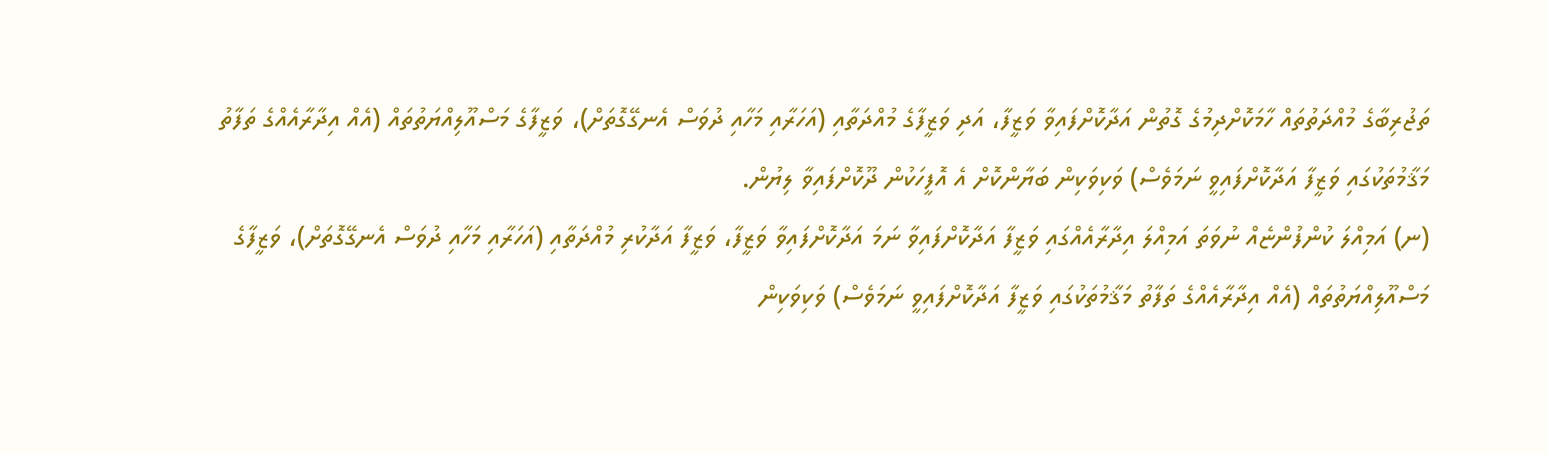ތަޖުރިބާގެ މުއްދަތުތައް ހާމަކޮށްދިމުގެ ގޮތުން އަދާކޮށްފައިވާ ވަޒީފާ، އަދި ވަޒީފާގެ މުއްދަތާއި (އަހަރާއި މަހާއި ދުވަސް އެނގޭގޮތަށް)، ވަޒީފާގެ މަސްއޫލިއްޔަތުތައް (އެއް އިދާރާއެއްގެ ތަފާތު މަޤާމުތަކުގައި ވަޒީފާ އަދާކޮށްފައިވީ ނަމަވެސް) ވަކިވަކިން ބަޔާންކޮށް އެ އޮފީހަކުން ދޫކޮށްފައިވާ ލިޔުން.
(ނ) އަމިއްލަ ކުންފުންޏެއް ނުވަތަ އަމިއްލަ އިދާރާއެއްގައި ވަޒީފާ އަދާކޮށްފައިވާ ނަމަ އަދާކޮށްފައިވާ ވަޒީފާ، ވަޒީފާ އަދާކުރި މުއްދަތާއި (އަހަރާއި މަހާއި ދުވަސް އެނގޭގޮތަށް)، ވަޒީފާގެ މަސްއޫލިއްޔަތުތައް (އެއް އިދާރާއެއްގެ ތަފާތު މަޤާމުތަކުގައި ވަޒީފާ އަދާކޮށްފައިވީ ނަމަވެސް) ވަކިވަކިން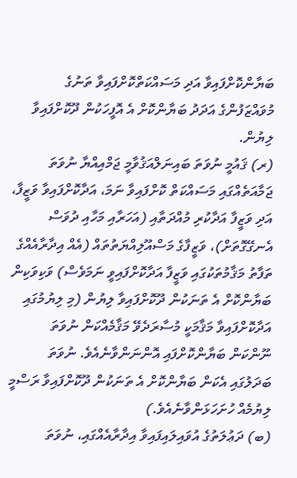ބަޔާންކޮށްފައިވާ އަދި މަސައްކަތްކޮށްފައިވާ ތަނުގެ މުވައްޒަފުންގެ އަދަދު ބަޔާންކޮށް އެ އޮފީހަކުން ދޫކޮށްފައިވާ ލިޔުން.
(ރ) ޤައުމީ ނުވަތަ ބައިނަލްއަޤުވާމީ ޖަމްއިއްޔާ ނުވަތަ ޖަމާއަތެއްގައި މަސައްކަތް ކޮށްފައިވާ ނަމަ، އަދާކޮށްފައިވާ ވަޒީފާ، އަދި ވަޒީފާ އަދާކުރި މުއްދަތާއި (އަހަރާއި މަހާއި ދުވަސް އެނގޭގޮތަށް)، ވަޒީފާގެ މަސްއޫލިއްޔަތުތައް (އެއް އިދާރާއެއްގެ ތަފާތު މަޤާމުތަކުގައި ވަޒީފާ އަދާކޮށްފައިވީ ނަމަވެސް) ވަކިވަކިން ބަޔާންކޮށް އެ ތަނަކުން ދޫކޮށްފައިވާ ލިޔުން (މި ލިޔުމުގައި އަދާކޮށްފައިވާ މަޤާމަކީ މުސާރަދެވޭ މަޤާމެއްކަން ނުވަތަ ނޫންކަން ބަޔާންކޮށްފައި އޮންނަންވާނެއެވެ. ނުވަތަ ބަދަލުގައި އެކަން ބަޔާންކޮށް އެ ތަނަކުން ދޫކޮށްފައިވާ ރަސްމީ ލިޔުމެއް ހުށަހަޅަންވާނެއެވެ.)
(ބ) ދަޢުލަތުގެ އުވައިލައިފައިވާ އިދާރާއެއްގައި، ނުވަތަ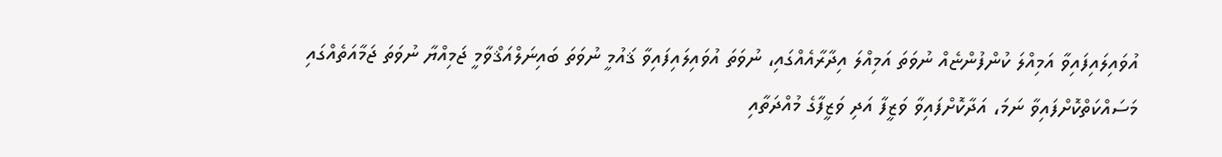އުވައިލައިފައިވާ އަމިއްލަ ކުންފުންޏެއް ނުވަތަ އަމިއްލަ އިދާރާއެއްގައި، ނުވަތަ އުވައިލައިފައިވާ ޤައުމީ ނުވަތަ ބައިނަލްއަޤްވާމީ ޖަމިއްޔާ ނުވަތަ ޖަމާއަތެއްގައި މަސައްކަތްކޮށްފައިވާ ނަމަ، އަދާކޮށްފައިވާ ވަޒީފާ އަދި ވަޒީފާގެ މުއްދަތާއި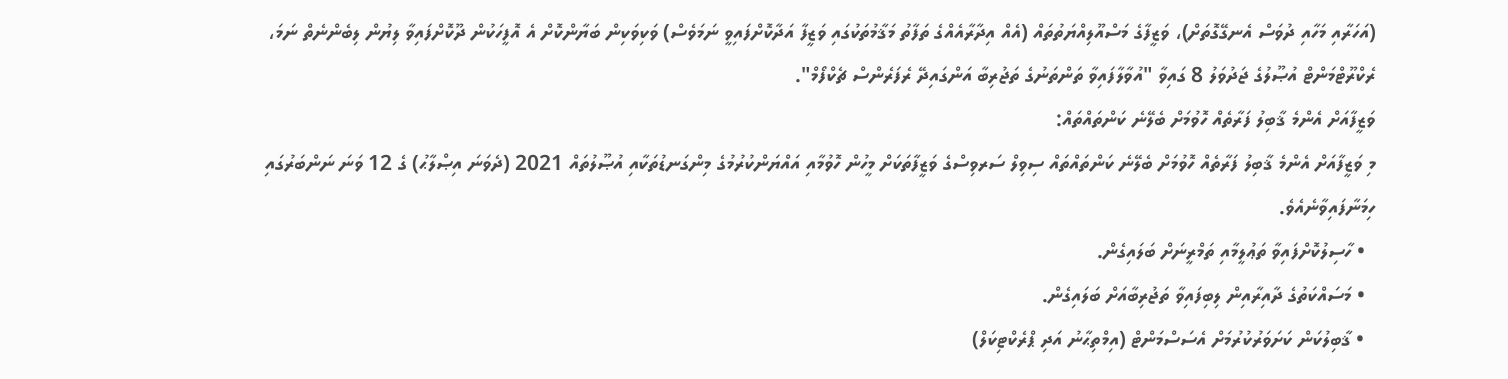(އަހަރާއި މަހާއި ދުވަސް އެނގޭގޮތަށް)، ވަޒީފާގެ މަސްއޫލިއްޔަތުތައް (އެއް އިދާރާއެއްގެ ތަފާތު މަޤާމުތަކުގައި ވަޒީފާ އަދާކޮށްފައިވީ ނަމަވެސް) ވަކިވަކިން ބަޔާންކޮށް އެ އޮފީހަކުން ދޫކޮށްފައިވާ ލިޔުން ލިބެންނެތް ނަމަ، ރެކްރޫޓްމަންޓް އުޞޫލުގެ ޖަދުވަލު 8 ގައިވާ "އުވާލާފައިވާ ތަންތަނުގެ ތަޖުރިބާ އަންގައިދޭ ރެފަރެންސް ޗެކްފޯމް".
ވަޒީފާއަށް އެންމެ ޤާބިލު ފަރާތެއް ހޮވުމަށް ބެލޭނެ ކަންތައްތައް:
މި ވަޒީފާއަށް އެންމެ ޤާބިލު ފަރާތެއް ހޮވުމަށް ބެލޭނެ ކަންތައްތައް ސިވިލް ސަރވިސްގެ ވަޒީފާތަކަށް މީހުން ހޮވުމާއި އައްޔަންކުރުމުގެ މިންގަނޑުތަކާއި އުޞޫލުތައް 2021 (ދެވަނަ އިޞްލާޙު) ގެ 12 ވަނަ ނަންބަރުގައި ހިމަނާފައިވާނެއެވެ.
  • ހާސިލުކޮށްފައިވާ ތަޢުލީމާއި ތަމްރީނަށް ބަލައިގެން.
  • މަސައްކަތުގެ ދާއިރާއިން ލިބިފައިވާ ތަޖުރިބާއަށް ބަލައިގެން.
  • ޤާބިލުކަން ކަށަވަރުކުރުމަށް އެސަސްމަންޓް (އިމްތިޙާނު އަދި ޕްރެކްޓިކަލް)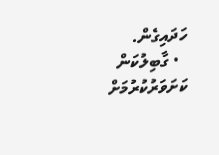ހަދައިގެން.
  • ގާބިލުކަން ކަށަވަރުކުރުމަށް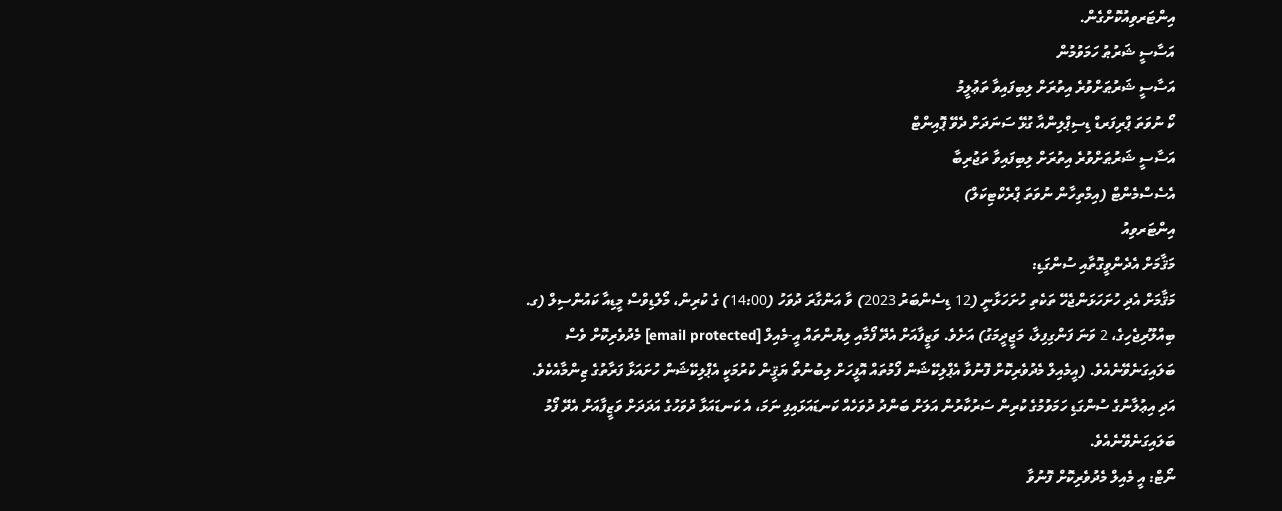އިންޓަރވިއުކޮށްގެން.
އަސާސީ ޝަރުޠު ހަމަވުމުން
އަސާސީ ޝަރުޠަށްވުރެ އިތުރަށް ލިބިފައިވާ ތަޢުލީމު
ކޯ ނުވަތަ ޕްރިފަރޑް ޑިސިޕްލިންއާ ގުޅޭ ސަނަދަށް ދެވޭ ޕޮއިންޓް
އަސާސީ ޝަރުޠަށްވުރެ އިތުރަށް ލިބިފައިވާ ތަޖުރިބާ
އެސެސްމެންޓް (އިމްތިހާން ނުވަތަ ޕްރެކްޓިކަލް)
އިންޓަރވިއު
މަޤާމަށް އެދެންވީގޮތާއި ސުންގަޑި:
މަޤާމަށް އެދި ހުށަހަޅަންޖެހޭ ތަކެތި ހުށަހަޅާނީ (12 ޑިސެންބަރު 2023) ވާ އަންގާރަ ދުވަހު (14:00) ގެ ކުރިން، މޯލްޑިވްސް މީޑިއާ ކައުންސިލް (ގ. ބިއްލޫރިޖެހިގެ، 2 ވަނަ ފަންގިފިލާ، މަޖީދީމަގު) އަށެވެ. ވަޒީފާއަށް އެދޭ ފޯމާއި ލިޔުންތައް އީ-މެއިލް [email protected] މެދުވެރިކޮށް ވެސް ބަލައިގަނެވޭނެއެވެ. (އީމެއިލް މެދުވެރިކޮށް ފޮނުވާ އެޕްލިކޭޝަން ފޯމުތައް އޮފީހަށް ލިބުނުތޯ ޔަޤީން ކުރުމަކީ އެޕްލިކޭޝަން ހުށައަޅާ ފަރާތުގެ ޒިންމާއެކެވެ.
އަދި އިޢުލާނުގެ ސުންގަޑި ހަމަވުމުގެ ކުރިން ސަރުކާރުން އަލަށް ބަންދު ދުވަހެއް ކަނޑައަޅައިފި ނަމަ، އެ ކަނޑައަޅާ ދުވަހުގެ އަދަދަށް ވަޒީފާއަށް އެދޭ ފޯމު ބަލައިގަނެވޭނެއެވެ.
ނޯޓް: އީ މެއިލް މެދުވެރިކޮށް ފޮނުވާ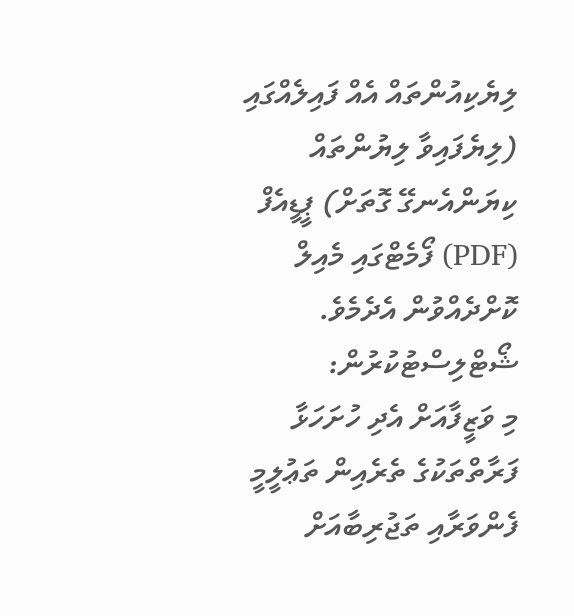ލިޔެކިއުންތައް އެއް ފައިލެއްގައި (ލިޔެފައިވާ ލިޔުންތައް ކިޔަންއެނގޭ ގޮތަށް) ޕީޑީއެފް (PDF) ފޯމެޓްގައި މެއިލް ކޮށްދެއްވުން އެދެމެވެ.
ޝޯޓްލިސްޓުކުރުން:
މި ވަޒީފާއަށް އެދި ހުށަހަޅާ ފަރާތްތަކުގެ ތެރެއިން ތަޢުލީމީ ފެންވަރާއި ތަޖުރިބާއަށް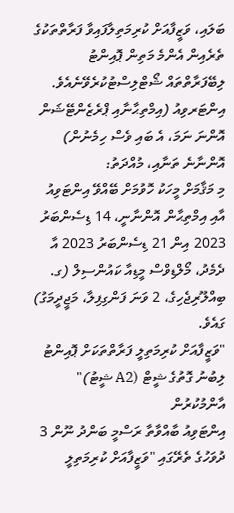ބަލައި، ވަޒީފާއަށް ކުރިމަތިލާފައިވާ ފަރާތްތަކުގެ ތެރެއިން އެންމެ މަތިން ޕޮއިންޓު ލިބޭފަރާތްތައް ޝޯޓްލިސްޓުކުރެވޭނެއެވެ.
އިންޓަރވިއު (އިމްތިޙާނާއި ޕްރެޒެންޓޭޝަން އޮންނަ ނަމަ، އެ ބައި ވެސް ހިމެނުން) އޮންނާނެ ތަނާއި، މުއްދަތު:
މި މަޤާމަށް މީހަކު ހޮވުމަށް ބޭއްވޭ އިންޓަވިއު އާއި އިމްތިޙާން އޮންނާނީ، 14 ޑިސެންބަރު 2023 އިން 21 ޑިސެންބަރު 2023 އާ ދެމެދު، މޯލްޑިވްސް މީޑިއާ ކައުންސިލް (ގ. ބިއްލޫރިޖެހިގެ، 2 ވަނަ ފަންގިފިލާ، މަޖީދީމަގު) ގައެވެ.
"ވަޒީފާއަށް ކުރިމަތިލީ ފަރާތްތަކަށް ޕޮއިންޓު ލިބުނު ގޮތުގެ ޝީޓް (A2 ޝީޓު)" އާންމުކުރުން
އިންޓަވިއު ބާއްވާތާ ރަސްމީ ބަންދު ނޫން 3 ދުވަހުގެ ތެރޭގައި "ވަޒީފާއަށް ކުރިމަތިލީ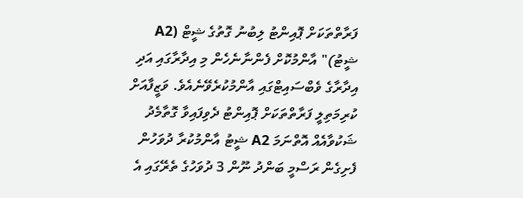ފަރާތްތަކަށް ޕޮއިންޓު ލިބުނު ގޮތުގެ ޝީޓް (A2 ޝީޓު)" އާންމުކޮށް ފެންނާނެހެން މި އިދާރާގައި އަދި އިދާރާގެ ވެބްސައިޓްގައި އާންމުކުރެވޭނެއެވެ. ވަޒީފާއަށް ކުރިމަތިލީ ފަރާތްތަކަށް ޕޮއިންޓު ދެވިފައިވާ ގޮތާމެދު ޝަކުވާއެއް އޮތްނަމަ A2 ޝީޓު އާންމުކުރާ ދުވަހުން ފެށިގެން ރަސްމީ ބަންދު ނޫން 3 ދުވަހުގެ ތެރޭގައި އެ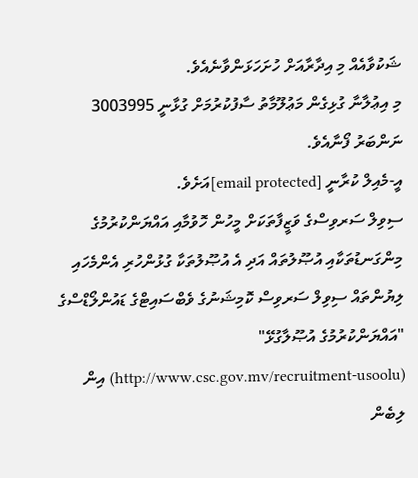ޝަކުވާއެއް މި އިދާރާއަށް ހުށަހަޅަންވާނެއެވެ.
މި އިޢުލާނާ ގުޅިގެން މަޢުލޫމާތު ސާފުކުރުމަށް ގުޅާނީ 3003995 ނަންބަރު ފޯނާއެވެ.
އީ-މެއިލް ކުރާނީ [email protected]އަށެވެ.
ސިވިލް ސަރވިސްގެ ވަޒީފާތަކަށް މީހުން ހޮވުމާއި އައްޔަންކުރުމުގެ މިންގަނޑުތަކާއި އުޞޫލުތައް އަދި އެ އުޞޫލުތަކާ ގުޅުންހުރި އެންމެހައި ލިޔުންތައް ސިވިލް ސަރވިސް ކޮމިޝަނުގެ ވެބްސައިޓްގެ ޑައުންލޯޑްސްގެ "އައްޔަންކުރުމުގެ އުޞޫލާގުޅޭ" (http://www.csc.gov.mv/recruitment-usoolu) އިން ލިބެން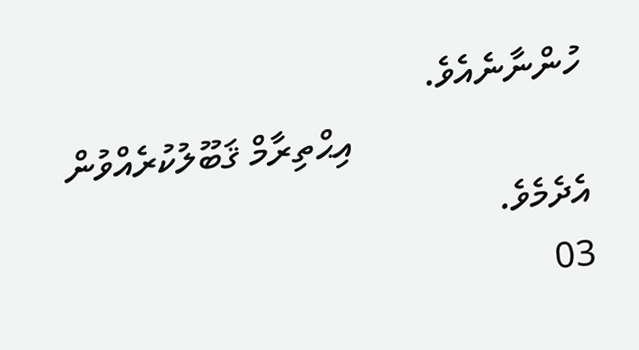ހުންނާނެއެވެ.
                         އިޙްތިރާމް ޤަބޫލުކުރެއްވުން އެދެމެވެ.
03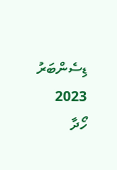ޑިސެންބަރު 2023
ހޯދާ